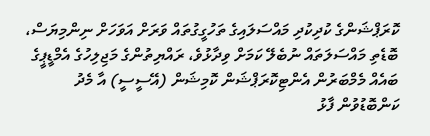ކޮރަޕްޝަންގެ ކުދިކުދި މައްސަލައިގެ ތަހުގީގުތައް ވަރަށް އަވަހަށް ނިންމިޔަސް، ބޮޑެތި މައްސަލަތައް ނުބެލޭ ކަމަށް ވިދާޅުވެ، ރައްޔިތުންގެ މަޖިލިހުގެ އެމްޑީޕީގެ ބައެއް މެމްބަރުން އެންޓިކޮރަޕްޝަން ކޮމިޝަން (އޭސީސީ) އާ މެދު ކަންބޮޑުވުން ފާޅު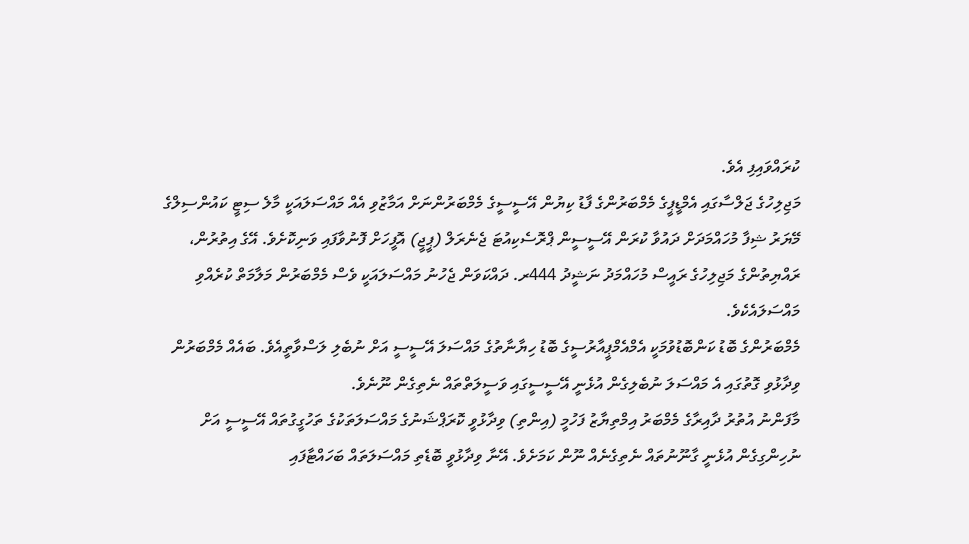ކުރައްވައިފި އެވެ.
މަޖިލިހުގެ ޖަލްސާގައި އެމްޑީޕީގެ މެމްބަރުންގެ ފާޑު ކިޔުން އޭސީސީގެ މެމްބަރުންނަށް އަމާޒުވި އެއް މައްސަލައަކީ މާލެ ސިޓީ ކައުންސިލްގެ މޭޔަރު ޝިފާ މުހައްމަދަށް ދައުވާ ކުރަން އޭސީސީން ޕްރޮސެކިއުޓަ ޖެނެރަލް (ޕީޖީ) އޮފީހަށް ފޮނުވާފައި ވަނިކޮށެވެ. އޭގެ އިތުރުން، ރައްޔިތުންގެ މަޖިލިހުގެ ރައީސް މުހައްމަދު ނަޝީދު 444ރ. ދައްކަވަން ޖެހުނު މައްސަލައަކީ ވެސް މެމްބަރުން މަލާމަތް ކުރެއްވި މައްސަލައެކެވެ.
މެމްބަރުންގެ ބޮޑު ކަންބޮޑުވުމަކީ އެމްއެމްޕީއާރުސީގެ ބޮޑު ހިޔާނާތުގެ މައްސަލަ އޭސީސީ އަށް ނުބެލި ލަސްވާތީއެވެ. ބައެއް މެމްބަރުން ވިދާޅުވި ގޮތުގައި އެ މައްސަލަ ނުބެލިގެން އުޅެނީ އޭސީސީގައި ވަސީލަތްތައް ނެތިގެން ނޫނެވެ.
މާފަންނު އުތުރު ދާއިރާގެ މެމްބަރު އިމްތިޔާޒު ފަހުމީ (އިންތި) ވިދާޅުވީ ކޮރަޕްޝަނުގެ މައްސަލަތަކުގެ ތަހުގީގުތައް އޭސީސީ އަށް ނުހިންގިގެން އުޅެނީ ގާނޫނުތައް ނެތިގެނެއް ނޫން ކަމަށެވެ. އޭނާ ވިދާޅުވީ ބޮޑެތި މައްސަލަތައް ބަހައްޓާފައި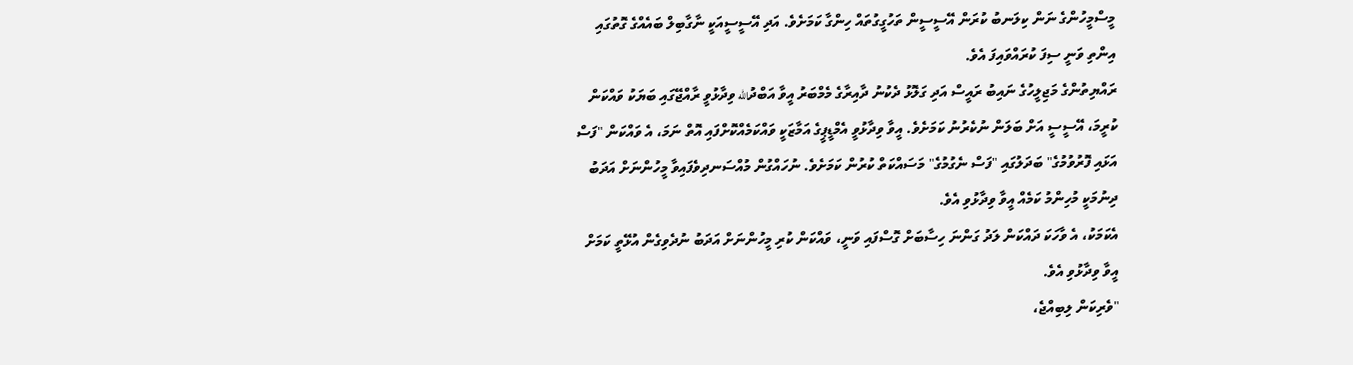މީސްމީހުންގެ ނަން ކިލަނބު ކުރަން އޭސީސީން ތަހުގީގުތައް ހިންގާ ކަމަށެވެ. އަދި އޭސީސީއަކީ ނާގާބިލް ބައެއްގެ ގޮތުގައި އިންތި ވަނީ ސިފަ ކުރައްވައިފަ އެވެ.
ރައްޔިތުންގެ މަޖިލީހުގެ ނައިބު ރައީސް އަދި ގަލޮޅު ދެކުނު ދާއިރާގެ މެމްބަރު އީވާ އަބްދުالله ވިދާޅުވީ ރާއްޖޭގައި ބަޔަކު ވައްކަން ކުރީމަ، އޭސީސީ އަށް ބަލަން ނުކެރުނު ކަމަށެވެ. އީވާ ވިދާޅުވީ އެމްޑީޕީގެ އަމާޒަކީ ވައްކަމެއްކޮށްފައި އޮތް ނަމަ، އެ ވައްކަން "ފަސް އަޅައި ފޮރުވުމުގެ" ބަދަލުގައި "ފަސް ނެގުމުގެ" މަސައްކަތް ކުރުން ކަމަށެވެ. ނުހައްގުން މުއްސަނދިވެފައިވާ މީހުންނަށް އަދަބު ދިނުމަކީ މުހިންމު ކަމެއް އީވާ ވިދާޅުވި އެވެ.
އެކަމަކު، އެ ވާހަކަ ދައްކަން ލަދު ގަންނަ ހިސާބަށް ގޮސްފައި ވަނީ، ވައްކަން ކުރި މީހުންނަށް އަދަބު ނުދެވިގެން އުޅޭތީ ކަމަށް އީވާ ވިދާޅުވި އެވެ.
"ވެރިކަން ލިބިއްޖެ،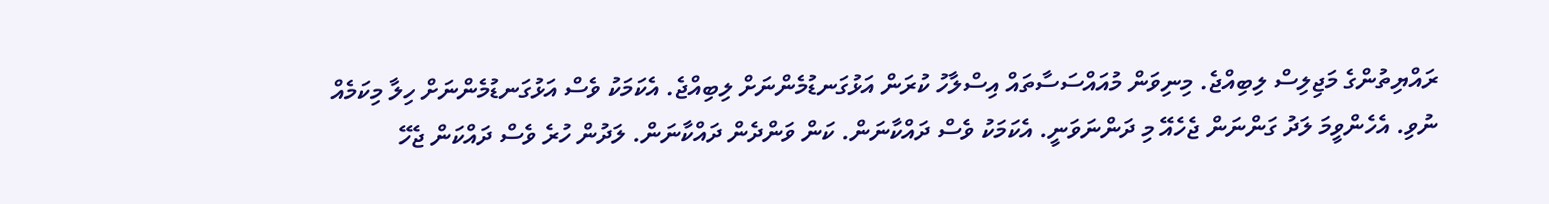ރައްޔިތުންގެ މަޖިލިސް ލިބިއްޖެ. މިނިވަން މުއައްސަސާތައް އިސްލާހު ކުރަން އަޅުގަނޑުމެންނަށް ލިބިއްޖެ. އެކަމަކު ވެސް އަޅުގަނޑުމެންނަށް ހިލާ މިކަމެއް ނުވި. އެހެންވީމަ ލަދު ގަންނަން ޖެހެއޭ މި ދަންނަވަނީ. އެކަމަކު ވެސް ދައްކާނަން. ކަން ވަންދެން ދައްކާނަން. ލަދުން ހުރެ ވެސް ދައްކަން ޖެހޭ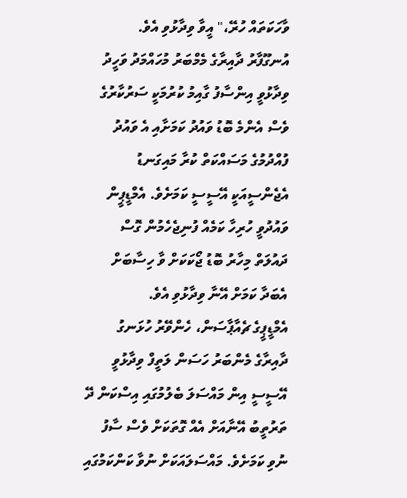ވާހަކަތައް ހުރޭ،" އީވާ ވިދާޅުވި އެވެ.
އުނގޫފާރު ދާއިރާގެ މެމްބަރު މުހައްމަދު ވަހީދު ވިދާޅުވީ އިންސާފު ގާއިމު ކުރުމަކީ ސަރުކާރުގެ ވެސް އެންމެ ބޮޑު ވައުދު ކަމަށާއި އެ ވައުދު ފުއްދުމުގެ މަސައްކަތް ކުރާ މައިގަނޑު އެޖެންސީއަކީ އޭސީސީ ކަމަށެވެ. އެމްޑީޕީން ވައުދުވީ ހުރިހާ ކަމެއް ފުނިޖެހެމުން ގޮސް ދައުލަތް މިހާރު ބޮޑު ޖޯކަކަށް ވާ ހިސާބަށް އެބަދާ ކަމަށް އޭނާ ވިދާޅުވި އެވެ.
އެމްޑީޕީގެ ޗެއާޕާސަން، ހެންވޭރު ހުޅަނގު ދާއިރާގެ މެންބަރު ހަސަން ލަތީފް ވިދާޅުވީ އޭސީސީ އިން މައްސަލަ ބެލުމުގައި އިސްކަން ދޭ ތަރުތީބު އޭނާއަށް އެއް ގޮތަކަށް ވެސް ސާފު ނުވި ކަމަށެވެ. މައްސަލައަކަށް ނުވާ ކަންކަމުގައި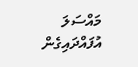މައްސަލަ އުފައްދައިގެން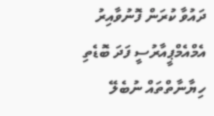ދައުވާ ކުރަން ފޮނުވާއިރު އެމްއެމްޕީއާރުސީ ފަދަ ބޮޑެތި ހިޔާނާތްތައް ނުބެލޭ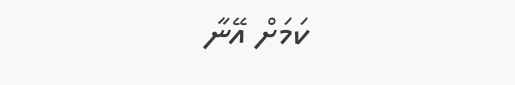ކަމަށް އޭނާ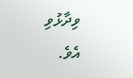ވިދާޅުވި އެވެ.